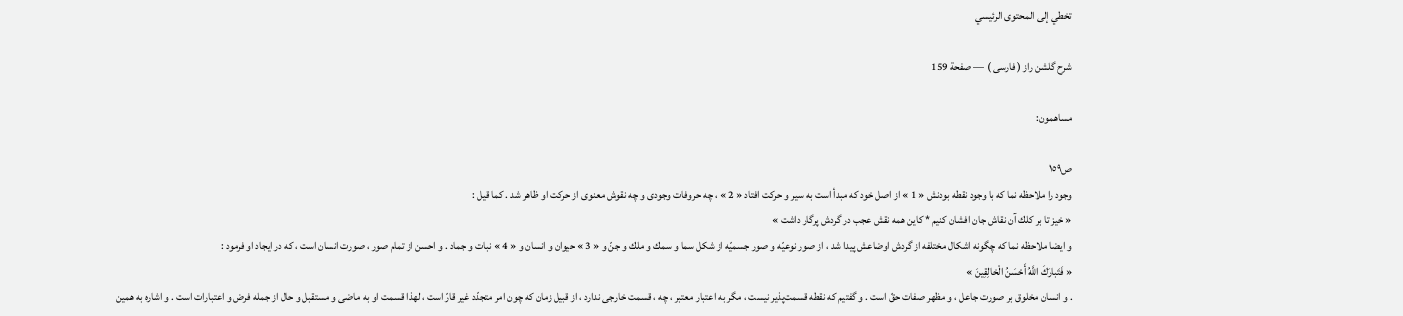تخطي إلى المحتوى الرئيسي

شرح گلشن راز ( فارسى ) — صفحة 159

مساهمون:

ص١٥٩
وجود را ملاحظه نما كه با وجود نقطه بودنش « 1 » از اصل خود كه مبدأ است به سير و حركت افتاد « 2 » ، چه حروفات وجودى و چه نقوش معنوى از حركت او ظاهر شد . كما قيل :
« خيز تا بر كلك آن نقاش جان افشان كنيم * كاين همه نقش عجب در گردش پرگار داشت »
و ايضا ملاحظه نما كه چگونه اشكال مختلفه از گردش اوضاعش پيدا شد ، از صور نوعيّه و صور جسميّه از شكل سما و سمك و ملك و جنّ و « 3 » حيوان و انسان و « 4 » نبات و جماد . و احسن از تمام صور ، صورت انسان است ، كه در ايجاد او فرمود :
« فَتَبارَكَ اللَّهُ أَحْسَنُ الْخالِقِينَ »
. و انسان مخلوق بر صورت جاعل ، و مظهر صفات حقّ است . و گفتيم كه نقطه قسمت‌پذير نيست ، مگر به اعتبار معتبر ، چه ، قسمت خارجى ندارد ، از قبيل زمان كه چون امر متجدّد غير قارّ است ، لهذا قسمت او به ماضى و مستقبل و حال از جمله فرض و اعتبارات است . و اشاره به همين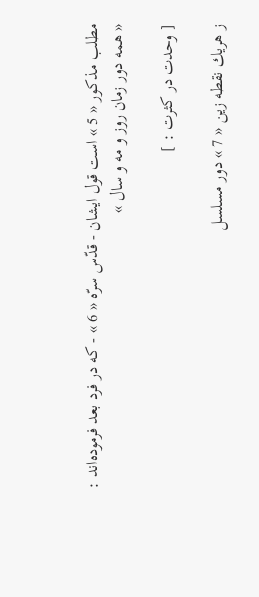مطلب مذكور « 5 » است قول ايشان - قدّس سرّه « 6 » - كه در فرد بعد فرموده‌اند :
« همه دور زمان روز و مه و سال »

[ وحدت در كثرت : ]

ز هريك نقطه زين « 7 » دور مسلسل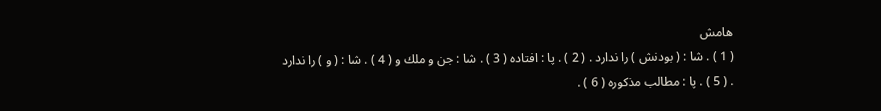هامش
( 1 ) . شا : ( بودنش ) را ندارد . ( 2 ) . پا : افتاده ( 3 ) . شا : جن و ملك و ( 4 ) . شا : ( و ) را ندارد . ( 5 ) . پا : مطالب مذكوره ( 6 ) .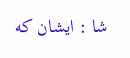شا : ايشان كه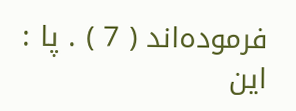فرموده‌اند ( 7 ) . پا : اين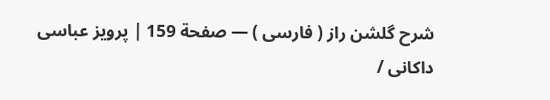شرح گلشن راز ( فارسى ) — صفحة 159 | پرويز عباسى داكانى /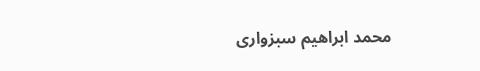محمد ابراهيم سبزوارى